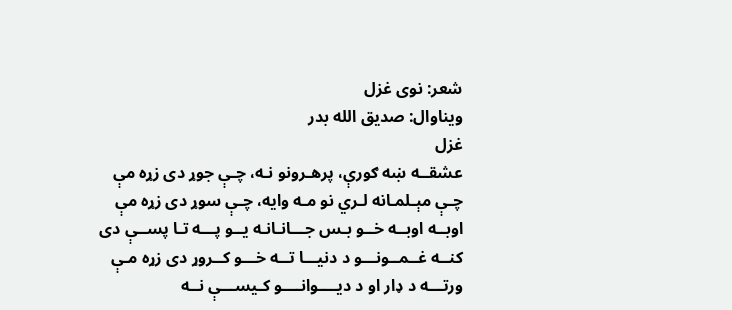شعر: نوى غزل
ویناوال: صدیق الله بدر
غزل
عشقــه ښه ګورې، پرهـرونو نـه، چـې جوړ دى زړه مې
چـې مېـلمـانه لـري نو مـه وايه، چـې سوړ دى زړه مې
اوبــه اوبــه خــو بـس جـــانـانـه يــو پـــه تـا پســې دى
كنــه غــمــونـــو د دنيـــا تــه خـــو كــروړ دى زړه مـې
ورتـــه د ډار او د ديــــوانــــو كـيســـې نــه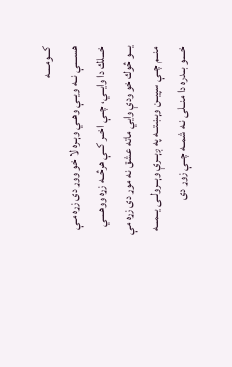كـــومــــه
هســــې نــه ويــې وهــي وېـره لا خو ووړ دى زړه مـې
خـــلك دا وايــي، چــې اخــر كــې هرڅــه زړه ووهــــي
يـــو څوك خو ودې وايي ماته عشق نه موړ دى زړه مې
منــم چــې سپيــن وېښتــه په ږېــرې وېــرولــى يــمـــه
خــــو بــدره دا منــلى نـه شمــه چــې زوړ دى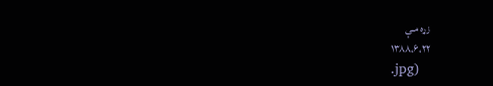زړه مـې
۱۳۸۸،۶،۲۲
.jpg)